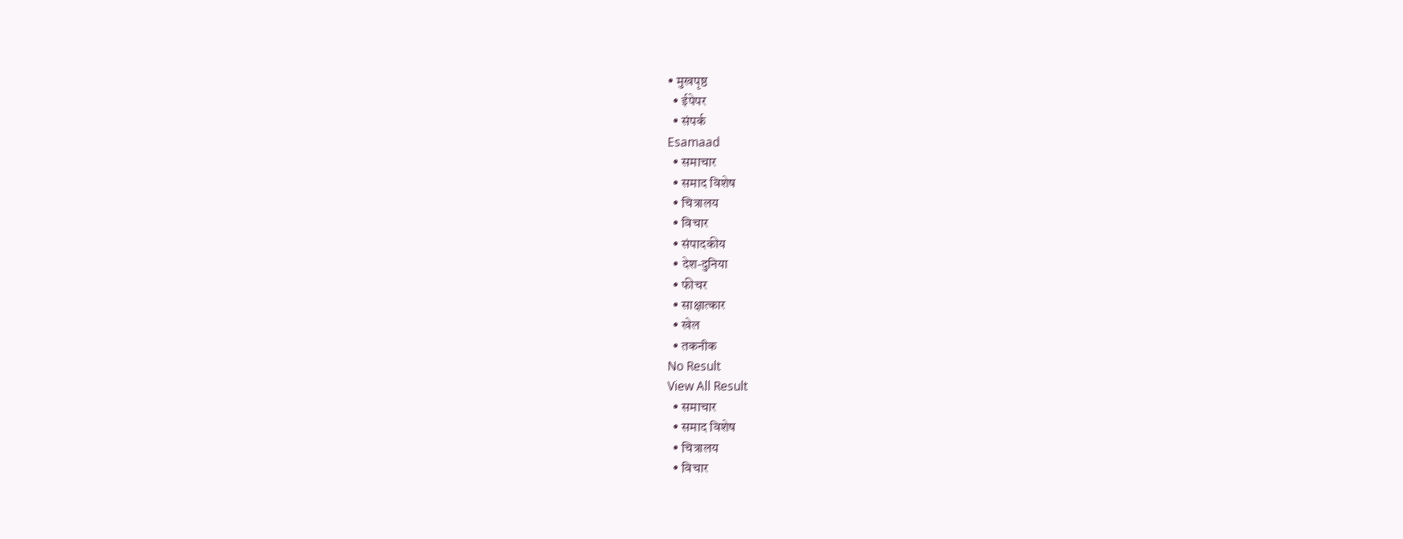• मुखपृष्ठ
  • ईपेपर
  • संपर्क
Esamaad
  • समाचार
  • समाद विशेष
  • चित्रालय
  • विचार
  • संपादकीय
  • देश-दुनिया
  • फीचर
  • साक्षात्‍कार
  • खेल
  • तकनीक
No Result
View All Result
  • समाचार
  • समाद विशेष
  • चित्रालय
  • विचार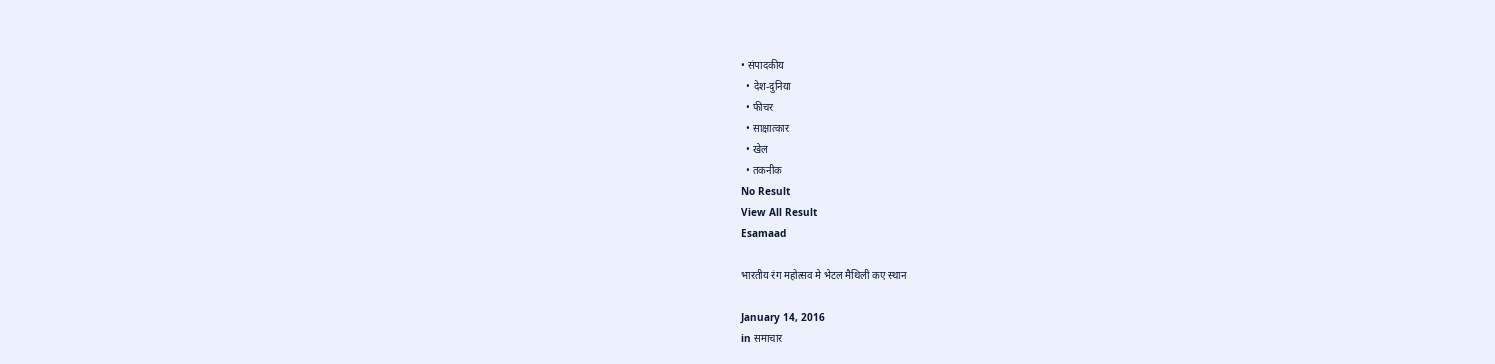• संपादकीय
  • देश-दुनिया
  • फीचर
  • साक्षात्‍कार
  • खेल
  • तकनीक
No Result
View All Result
Esamaad

भारतीय रंग महोत्सव मे भेटल मैथिली कए स्‍थान

January 14, 2016
in समाचार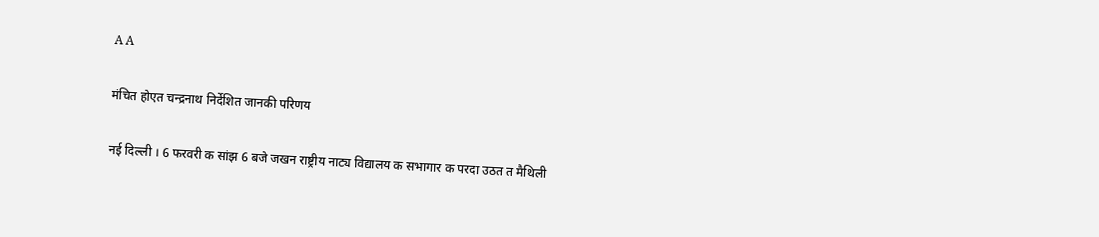A A

मंचित होएत चन्द्रनाथ निर्देशित जानकी परिणय

नई दिल्ली । 6 फरवरी क सांझ 6 बजे जखन राष्ट्रीय नाट्य विद्यालय क सभागार क परदा उठत त मैथ‍िली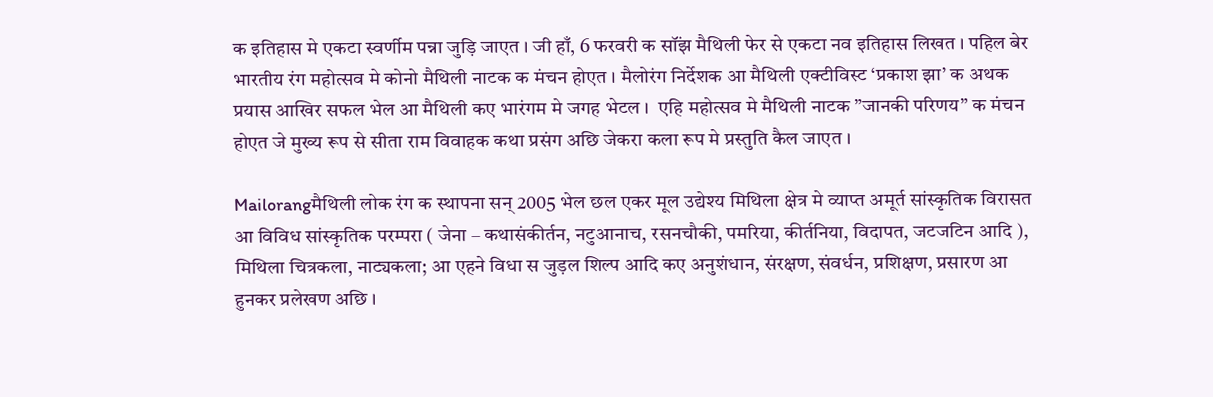क इतिहास मे एकटा स्वर्णीम पन्ना जुड़ि‍ जाएत । जी हाँ, 6 फरवरी क सॉंझ मैथ‍िली फेर से एकटा नव इतिहास लिखत । पहिल बेर भारतीय रंग महोत्सव मे कोनो मैथ‍िली नाटक क मंचन होएत । मैलोरंग निर्देशक आ मैथ‍िली एक्टीविस्ट ‘प्रकाश झा’ क अथक प्रयास आखि‍र सफल भेल आ मैथ‍िली कए भारंगम मे जगह भेटल ।  एहि महोत्सव मे मैथ‍िली नाटक ”जानकी परिणय” क मंचन होएत जे मुख्य रूप से सीता राम विवाहक कथा प्रसंग अछि जेकरा कला रूप मे प्रस्तुति कैल जाएत ।

Mailorangमैथिली लोक रंग क स्थापना सन् 2005 भेल छल एकर मूल उद्येश्य मिथिला क्षेत्र मे व्याप्त अमूर्त सांस्कृतिक विरासत आ विविध सांस्कृतिक परम्परा ( जेना – कथासंकीर्तन, नटुआनाच, रसनचौकी, पमरिया, कीर्तनिया, विदापत, जटजटिन आदि ), मिथिला चित्रकला, नाट्यकला; आ एहने विधा स जुड़ल शिल्प आदि कए अनुशंधान, संरक्षण, संवर्धन, प्रशिक्षण, प्रसारण आ हुनकर प्रलेखण अछि ।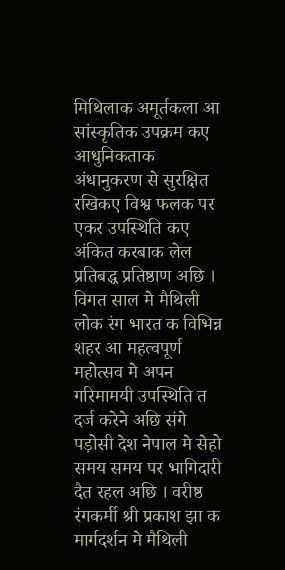मिथिलाक अमूर्तकला आ सांस्कृतिक उपक्रम कए आधुनिकताक अंधानुकरण से सुरक्षित रखि‍कए विश्व फलक पर एकर उपस्थिति कए अंकित करबाक लेल प्रतिबद्ध प्रतिष्ठाण अछि । विगत साल मे मैथिली लोक रंग भारत क विभिन्न शहर आ महत्वपूर्ण महोत्सव मे अपन गरिमामयी उपस्थिति त दर्ज करेने अछि संगे पड़ोसी देश नेपाल मे सेहो समय समय पर भागिदारी दैत रहल अछि । वरीष्ठ रंगकर्मी श्री प्रकाश झा क मार्गदर्शन मे मैथिली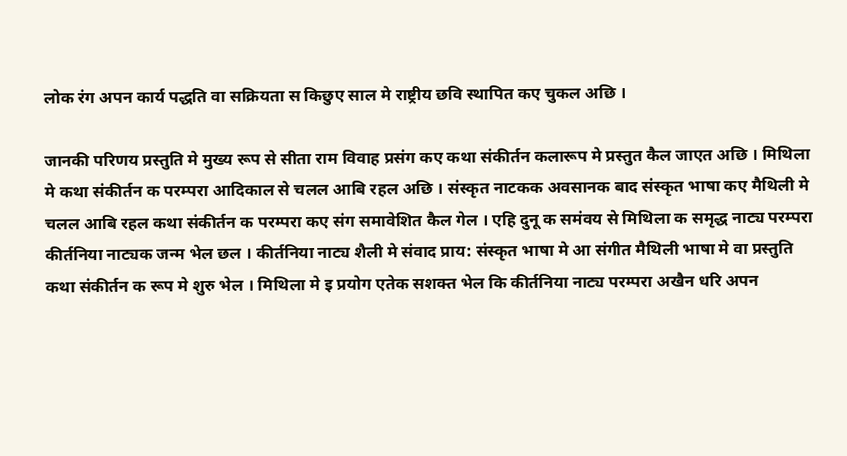लोक रंग अपन कार्य पद्धति वा सक्रियता स कि‍छुए साल मे राष्ट्रीय छवि स्थापित कए चुकल अछि ।

जानकी परिणय प्रस्तुति मे मुख्य रूप से सीता राम विवाह प्रसंग कए कथा संकीर्तन कलारूप मे प्रस्तुत कैल जाएत अछि । मिथिला मे कथा संकीर्तन क परम्परा आदिकाल से चलल आबि रहल अछि । संस्कृत नाटकक अवसानक बाद संस्कृत भाषा कए मैथिली मे चलल आबि रहल कथा संकीर्तन क परम्परा कए संग समावेशित कैल गेल । एहि दुनू क समंवय से मिथिला क समृद्ध नाट्य परम्परा कीर्तनिया नाट्यक जन्म भेल छल । कीर्तनिया नाट्य शैली मे संवाद प्राय: संस्कृत भाषा मे आ संगीत मैथिली भाषा मे वा प्रस्तुति कथा संकीर्तन क रूप मे शुरु भेल । मिथिला मे इ प्रयोग एतेक सशक्त भेल कि कीर्तनिया नाट्य परम्परा अखैन धरि अपन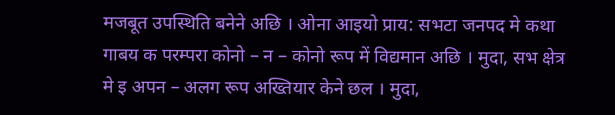मजबूत उपस्थिति बनेने अछि । ओना आइयो प्राय: सभटा जनपद मे कथा गाबय क परम्परा कोनो – न – कोनो रूप में विद्यमान अछि । मुदा, सभ क्षेत्र मे इ अपन – अलग रूप अख्तियार केने छल । मुदा,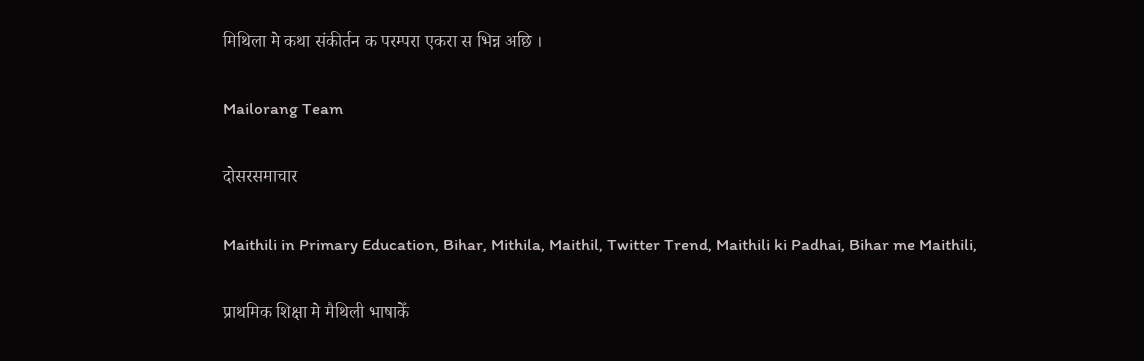मिथिला मे कथा संकीर्तन क परम्परा एकरा स भिन्न अछि ।

Mailorang Team

दोसरसमाचार

Maithili in Primary Education, Bihar, Mithila, Maithil, Twitter Trend, Maithili ki Padhai, Bihar me Maithili,

प्राथमिक शि‍क्षा मे मैथि‍ली भाषाकेँ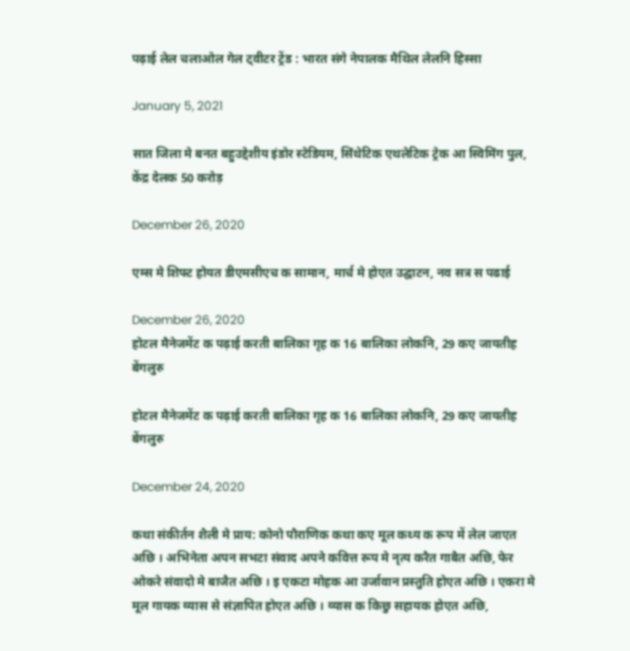पढ़ाई लेल चलाओल गेल ट्वीटर ट्रेंड : भारत संगे नेपालक मैथिल लेलनि हिस्सा

January 5, 2021

सात जिला मे बनत बहुउद्देशीय इंडोर स्‍टेडि‍यम, सिंथेटिक एथलेटिक ट्रेक आ स्विमिंग पुल, केंद्र देलक 50 करोड़

December 26, 2020

एम्स मे शिफ्ट होयत डीएमसीएच क सामान, मार्च मे होएत उद्घाटन, नव सत्र स पढाई

December 26, 2020
होटल मैनेजमेंट क पढ़ाई करती बालिका गृह क 16 बालिका लोकनि, 29 कए जायतीह बेंगलुरु

होटल मैनेजमेंट क पढ़ाई करती बालिका गृह क 16 बालिका लोकनि, 29 कए जायतीह बेंगलुरु

December 24, 2020

कथा संकीर्तन शैली मे प्राय: कोनो पौराणिक कथा कए मूल कथ्य क रूप में लेल जाएत अछि । अभिनेता अपन सभटा संवाद अपने कवित्त रूप मे नृत्य करैत गाबैत अछि, फेर ओकरे संवादो मे बाजैत अछि । इ एकटा मोहक आ उर्जावान प्रस्तुति होएत अछि । एकरा मे मूल गायक व्यास से संज्ञापित होएत अछि । व्यास क कि‍छु सहायक होएत अछि,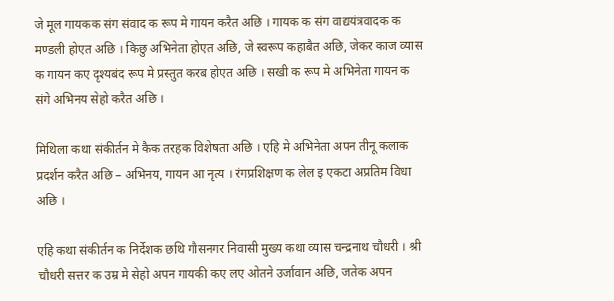जे मूल गायकक संग संवाद क रूप मे गायन करैत अछि । गायक क संग वाद्ययंत्रवादक क मण्डली होएत अछि । कि‍छु अभिनेता होएत अछि, जे स्वरूप कहाबैत अछि, जेकर काज व्यास क गायन कए दृश्यबंद रूप मे प्रस्तुत करब होएत अछि । सखी क रूप मे अभिनेता गायन क संगे अभिनय सेहो करैत अछि ।

मिथिला कथा संकीर्तन मे कैक तरहक विशेषता अछि । एहि मे अभिनेता अपन तीनू कलाक प्रदर्शन करैत अछि – अभिनय, गायन आ नृत्य । रंगप्रशिक्षण क लेल इ एकटा अप्रतिम विधा अछि ।

एहि कथा संकीर्तन क निर्देशक छथि‍ गौसनगर निवासी मुख्य कथा व्यास चन्द्रनाथ चौधरी । श्री चौधरी सत्तर क उम्र मे सेहो अपन गायकी कए लए ओतने उर्जावान अछि, जतेक अपन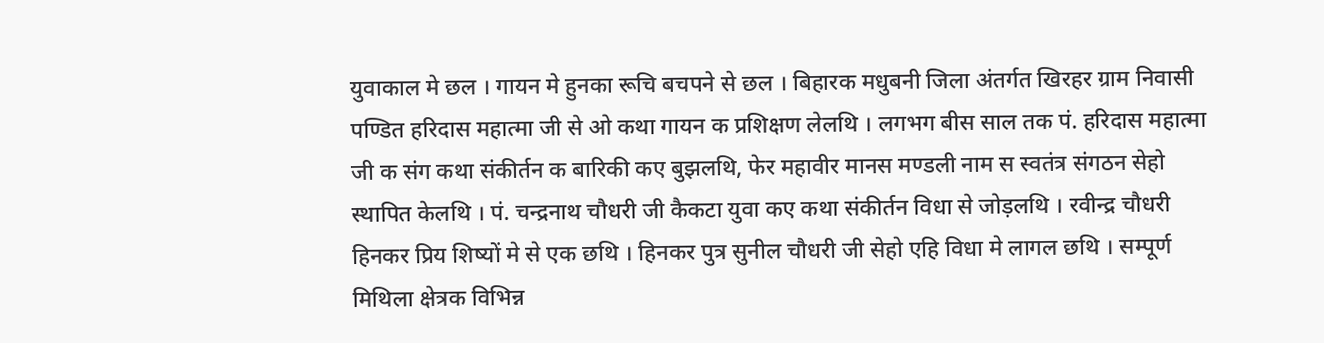युवाकाल मे छल । गायन मे हुनका रूचि बचपने से छल । बिहारक मधुबनी जिला अंतर्गत खिरहर ग्राम निवासी पण्डित हरिदास महात्मा जी से ओ कथा गायन क प्रशिक्षण लेलथि‍ । लगभग बीस साल तक पं. हरिदास महात्मा जी क संग कथा संकीर्तन क बारिकी कए बुझलथि‍, फेर महावीर मानस मण्डली नाम स स्वतंत्र संगठन सेहो स्थापित केलथ‍ि । पं. चन्द्रनाथ चौधरी जी कैकटा युवा कए कथा संकीर्तन विधा से जोड़लथि‍ । रवीन्द्र चौधरी हिनकर प्रिय शिष्यों मे से एक छथि‍ । हिनकर पुत्र सुनील चौधरी जी सेहो एहि विधा मे लागल छथ‍ि । सम्पूर्ण मिथिला क्षेत्रक विभिन्न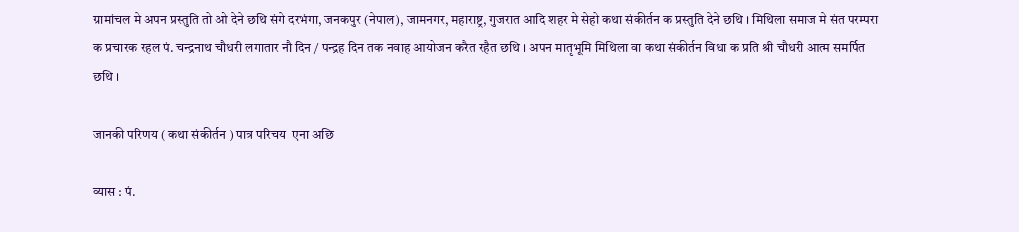ग्रामांचल मे अपन प्रस्तुति तो ओ देने छथ‍ि संगे दरभंगा, जनकपुर (नेपाल), जामनगर, महाराष्ट्र, गुजरात आदि शहर मे सेहो कथा संकीर्तन क प्रस्तुति देने छथि‍ । मिथिला समाज मे संत परम्परा क प्रचारक रहल पं. चन्द्रनाथ चौधरी लगातार नौ दिन / पन्द्रह दिन तक नवाह आयोजन करैत रहैत छथि‍ । अपन मातृभूमि मिथिला वा कथा संकीर्तन विधा क प्रति श्री चौधरी आत्म समर्पित छथ‍ि ।

जानकी परिणय ( कथा संकीर्तन ) पात्र परिचय  एना अछि

व्यास : पं.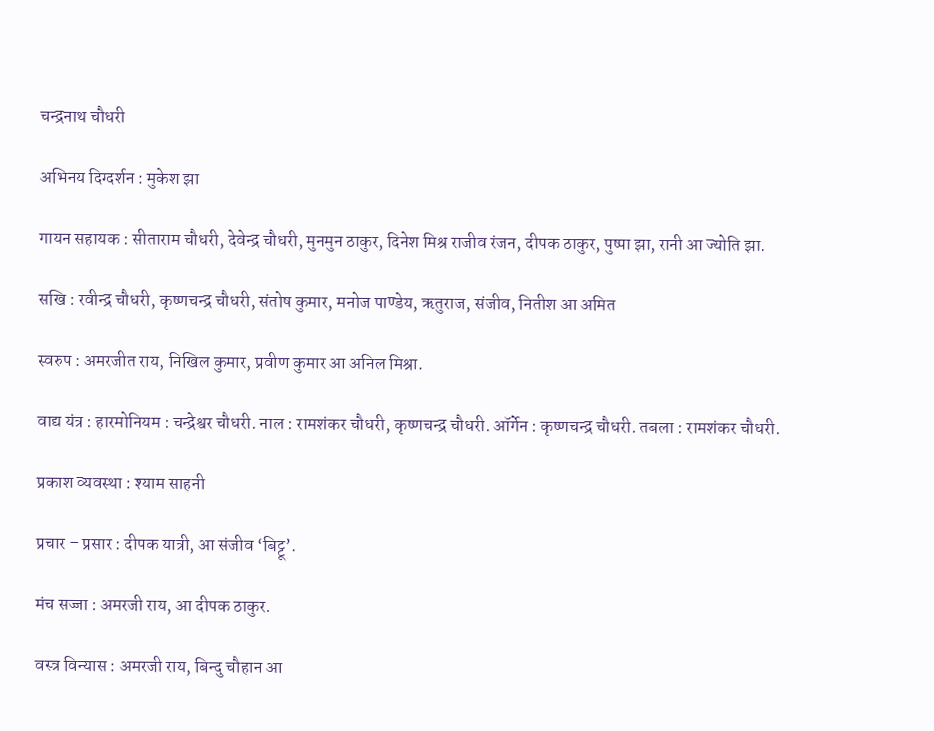चन्द्रनाथ चौधरी

अभिनय दिग्दर्शन : मुकेश झा

गायन सहायक : सीताराम चौधरी, देवेन्द्र चौधरी, मुनमुन ठाकुर, दिनेश मिश्र राजीव रंजन, दीपक ठाकुर, पुष्पा झा, रानी आ ज्योति झा.

सखि : रवीन्द्र चौधरी, कृष्णचन्द्र चौधरी, संतोष कुमार, मनोज पाण्डेय, ऋतुराज, संजीव, नितीश आ अमित

स्वरुप : अमरजीत राय, निखिल कुमार, प्रवीण कुमार आ अनिल मिश्रा.

वाद्य यंत्र : हारमोनियम : चन्द्रेश्वर चौधरी. नाल : रामशंकर चौधरी, कृष्णचन्द्र चौधरी. ऑर्गेन : कृष्णचन्द्र चौधरी. तबला : रामशंकर चौधरी.

प्रकाश व्यवस्था : श्याम साहनी

प्रचार – प्रसार : दीपक यात्री, आ संजीव ‘बिट्टू’.

मंच सज्जा : अमरजी राय, आ दीपक ठाकुर.

वस्त्र विन्यास : अमरजी राय, बिन्दु चौहान आ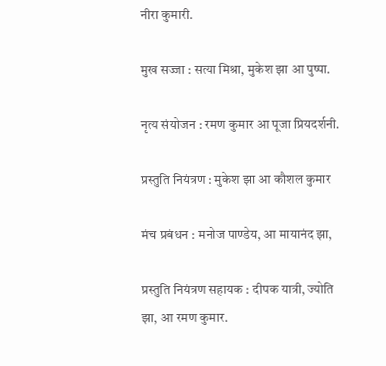नीरा कुमारी.

मुख सज्जा : सत्या मिश्रा, मुकेश झा आ पुष्पा.

नृत्य संयोजन : रमण कुमार आ पूजा प्रियदर्शनी.

प्रस्तुति नियंत्रण : मुकेश झा आ कौशल कुमार

मंच प्रबंधन : मनोज पाण्डेय, आ मायानंद झा,

प्रस्तुति नियंत्रण सहायक : दीपक यात्री, ज्योति झा, आ रमण कुमार.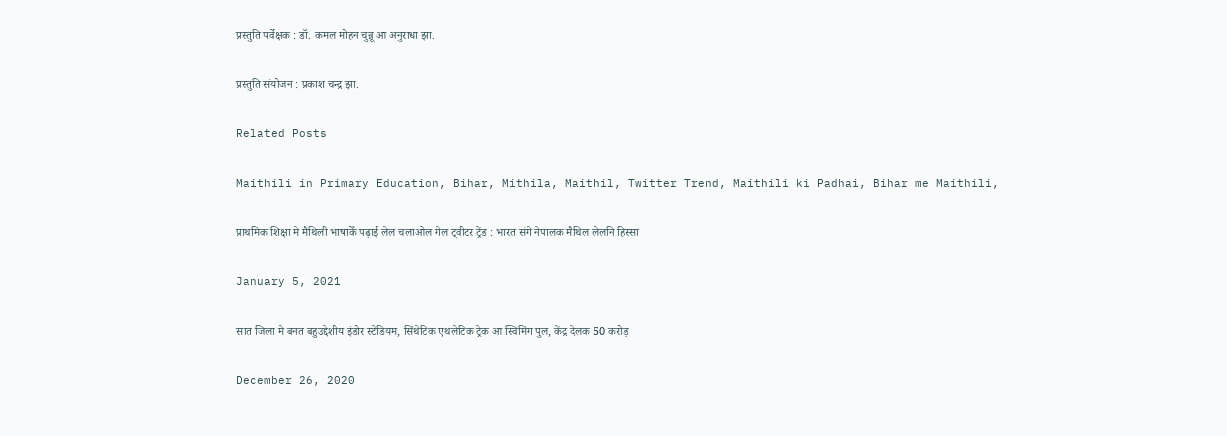प्रस्तुति पर्वेक्षक : डॉ. कमल मोहन चुन्नू आ अनुराधा झा.

प्रस्तुति संयोजन : प्रकाश चन्द्र झा.

Related Posts

Maithili in Primary Education, Bihar, Mithila, Maithil, Twitter Trend, Maithili ki Padhai, Bihar me Maithili,

प्राथमिक शि‍क्षा मे मैथि‍ली भाषाकेँ पढ़ाई लेल चलाओल गेल ट्वीटर ट्रेंड : भारत संगे नेपालक मैथिल लेलनि हिस्सा

January 5, 2021

सात जिला मे बनत बहुउद्देशीय इंडोर स्‍टेडि‍यम, सिंथेटिक एथलेटिक ट्रेक आ स्विमिंग पुल, केंद्र देलक 50 करोड़

December 26, 2020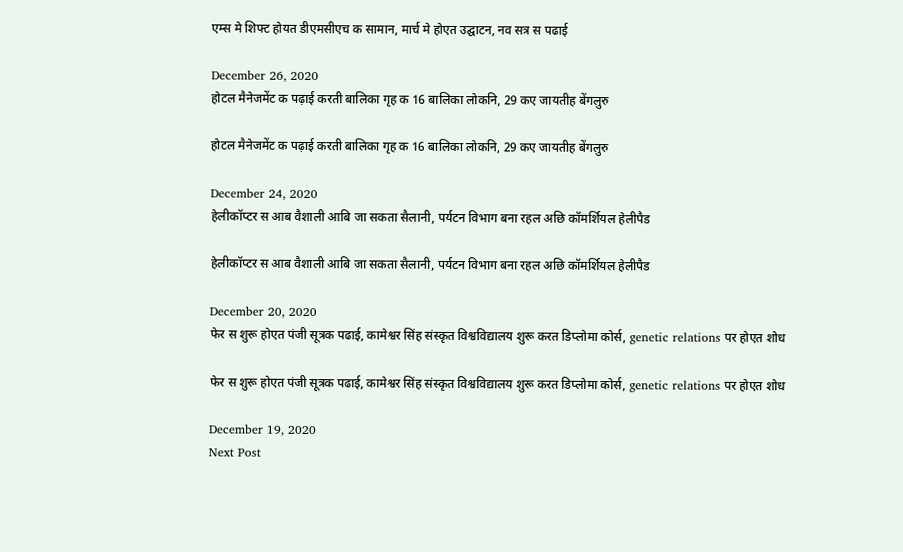एम्स मे शिफ्ट होयत डीएमसीएच क सामान, मार्च मे होएत उद्घाटन, नव सत्र स पढाई

December 26, 2020
होटल मैनेजमेंट क पढ़ाई करती बालिका गृह क 16 बालिका लोकनि, 29 कए जायतीह बेंगलुरु

होटल मैनेजमेंट क पढ़ाई करती बालिका गृह क 16 बालिका लोकनि, 29 कए जायतीह बेंगलुरु

December 24, 2020
हेलीकॉप्टर स आब वैशाली आबि जा सकता सैलानी, पर्यटन विभाग बना रहल अछि कॉमर्शियल हेलीपैड

हेलीकॉप्टर स आब वैशाली आबि जा सकता सैलानी, पर्यटन विभाग बना रहल अछि कॉमर्शियल हेलीपैड

December 20, 2020
फेर स शुरू होएत पंजी सूत्रक पढाई, कामेश्वर सिंह संस्कृत विश्वविद्यालय शुरू करत डिप्लोमा कोर्स, genetic relations पर होएत शोध

फेर स शुरू होएत पंजी सूत्रक पढाई, कामेश्वर सिंह संस्कृत विश्वविद्यालय शुरू करत डिप्लोमा कोर्स, genetic relations पर होएत शोध

December 19, 2020
Next Post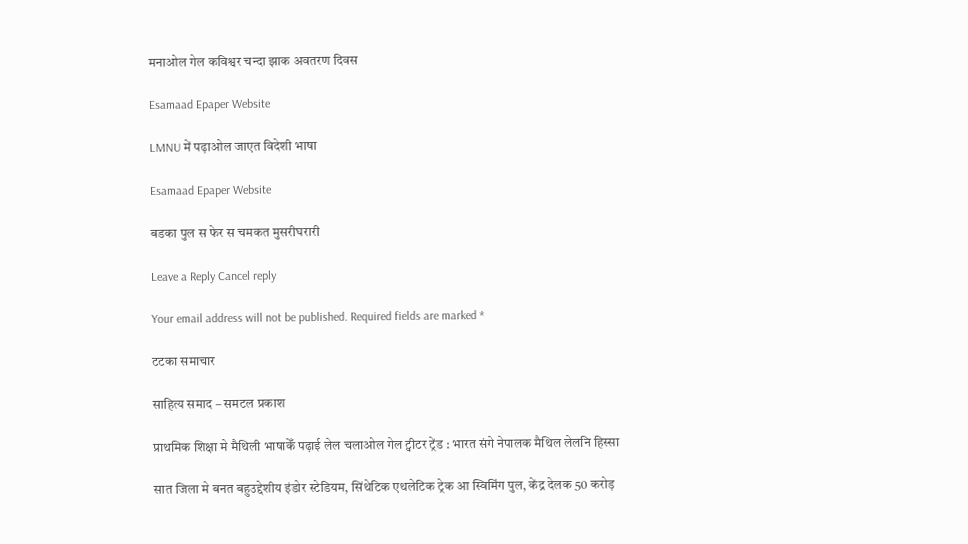मनाओल गेल कविश्वर चन्दा झाक अवतरण दिवस

Esamaad Epaper Website

LMNU में पढ़ाओल जाएत विदेशी भाषा

Esamaad Epaper Website

बडका पुल स फेर स चमकत मुसरीघरारी

Leave a Reply Cancel reply

Your email address will not be published. Required fields are marked *

टटका समाचार

साहित्य समाद – समटल प्रकाश

प्राथमिक शि‍क्षा मे मैथि‍ली भाषाकेँ पढ़ाई लेल चलाओल गेल ट्वीटर ट्रेंड : भारत संगे नेपालक मैथिल लेलनि हिस्सा

सात जिला मे बनत बहुउद्देशीय इंडोर स्‍टेडि‍यम, सिंथेटिक एथलेटिक ट्रेक आ स्विमिंग पुल, केंद्र देलक 50 करोड़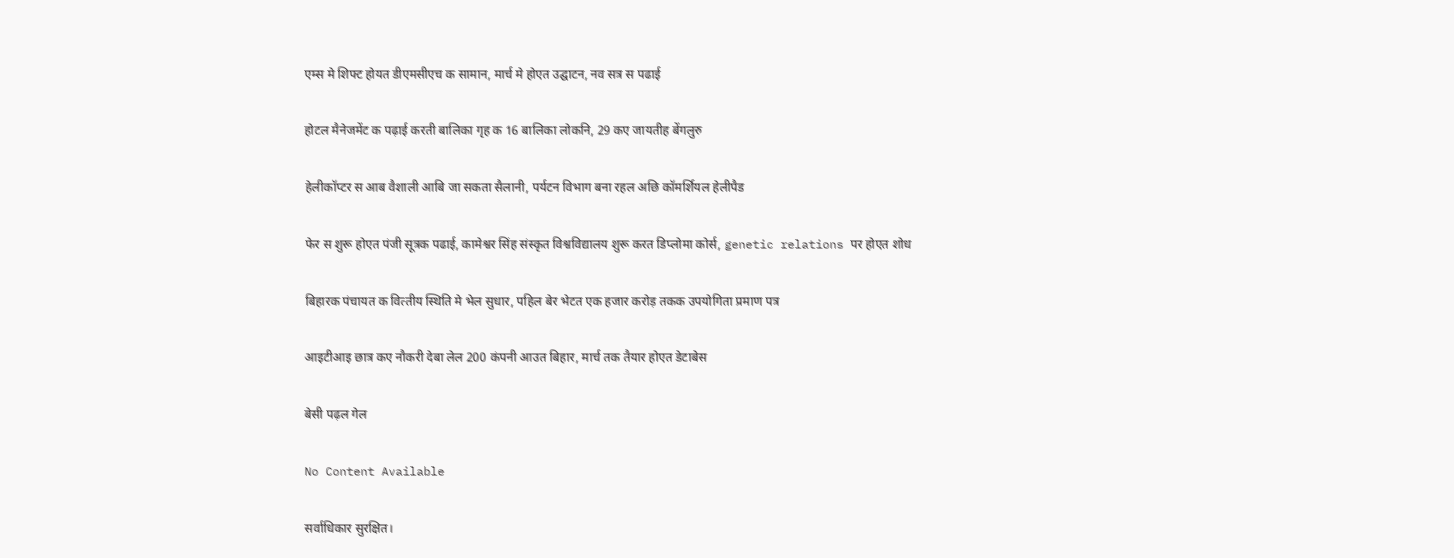एम्स मे शिफ्ट होयत डीएमसीएच क सामान, मार्च मे होएत उद्घाटन, नव सत्र स पढाई

होटल मैनेजमेंट क पढ़ाई करती बालिका गृह क 16 बालिका लोकनि, 29 कए जायतीह बेंगलुरु

हेलीकॉप्टर स आब वैशाली आबि जा सकता सैलानी, पर्यटन विभाग बना रहल अछि कॉमर्शियल हेलीपैड

फेर स शुरू होएत पंजी सूत्रक पढाई, कामेश्वर सिंह संस्कृत विश्वविद्यालय शुरू करत डिप्लोमा कोर्स, genetic relations पर होएत शोध

बिहारक पंचायत क वित्‍तीय स्थिति मे भेल सुधार, पहिल बेर भेटत एक हजार करोड़ तकक उपयोगिता प्रमाण पत्र

आइटीआइ छात्र कए नौकरी देबा लेल 200 कंपनी आउत बिहार, मार्च तक तैयार होएत डेटाबेस

बेसी पढ़ल गेल

No Content Available

सर्वाधिकार सुरक्षित।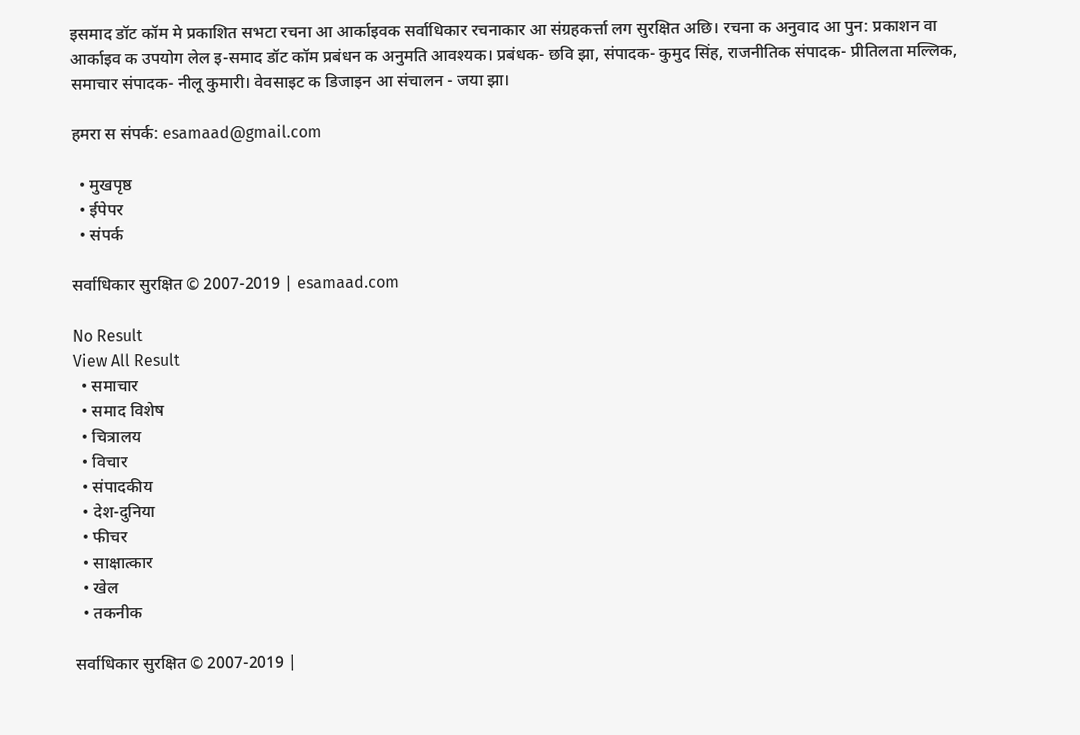इसमाद डॉट कॉम मे प्रकाशित सभटा रचना आ आर्काइवक सर्वाधिकार रचनाकार आ संग्रहकर्त्ता लग सुरक्षित अछि। रचना क अनुवाद आ पुन: प्रकाशन वा आर्काइव क उपयोग लेल इ-समाद डॉट कॉम प्रबंधन क अनुमति आवश्यक। प्रबंधक- छवि झा, संपादक- कुमुद सिंह, राजनीतिक संपादक- प्रीतिलता मल्लिक, समाचार संपादक- नीलू कुमारी। वेवसाइट क डिजाइन आ संचालन - जया झा।

हमरा स संपर्क: esamaad@gmail.com

  • मुखपृष्ठ
  • ईपेपर
  • संपर्क

सर्वाधिकार सुरक्षित © 2007-2019 | esamaad.com

No Result
View All Result
  • समाचार
  • समाद विशेष
  • चित्रालय
  • विचार
  • संपादकीय
  • देश-दुनिया
  • फीचर
  • साक्षात्‍कार
  • खेल
  • तकनीक

सर्वाधिकार सुरक्षित © 2007-2019 |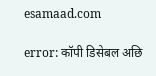esamaad.com

error: कॉपी डिसेबल अछि